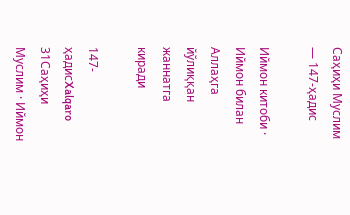Саҳиҳи Муслим — 147-ҳадис

Иймон китоби · Иймон билан Аллаҳга йўлиққан жаннатга киради

147-ҳадисXalqaro 31Саҳиҳи Муслим · Иймон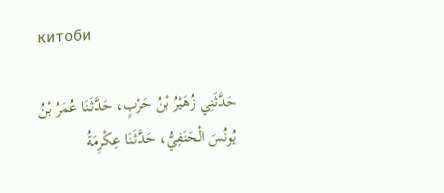китоби

حَدَّثَنِي زُهَيْرُ بْنُ حَرْبٍ، حَدَّثَنَا عُمَرُ بْنُ يُونُسَ الْحَنَفِيُّ، حَدَّثَنَا عِكْرِمَةُ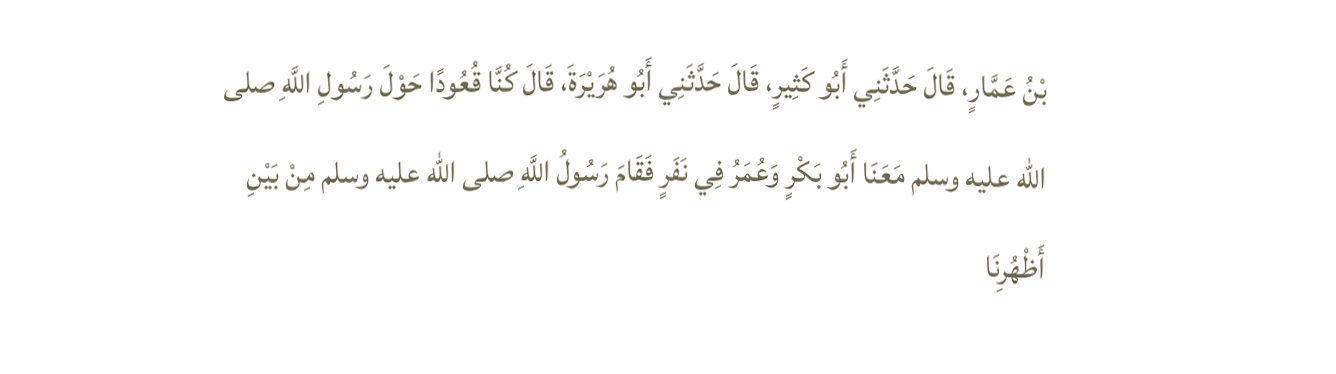بْنُ عَمَّارٍ، قَالَ حَدَّثَنِي أَبُو كَثِيرٍ، قَالَ حَدَّثَنِي أَبُو هُرَيْرَةَ، قَالَ كُنَّا قُعُودًا حَوْلَ رَسُولِ اللَّهِ صلى الله عليه وسلم مَعَنَا أَبُو بَكْرٍ وَعُمَرُ فِي نَفَرٍ فَقَامَ رَسُولُ اللَّهِ صلى الله عليه وسلم مِنْ بَيْنِ أَظْهُرِنَا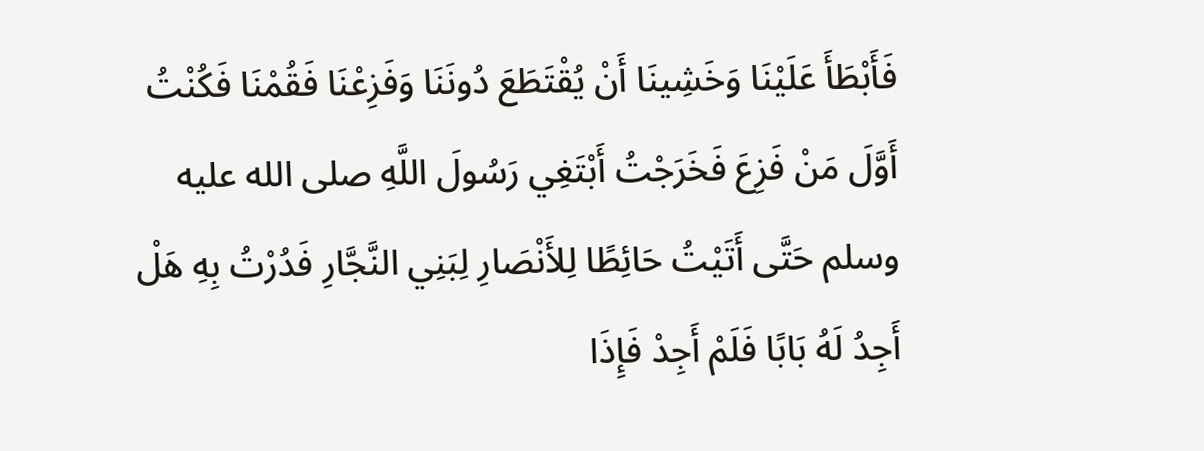فَأَبْطَأَ عَلَيْنَا وَخَشِينَا أَنْ يُقْتَطَعَ دُونَنَا وَفَزِعْنَا فَقُمْنَا فَكُنْتُ أَوَّلَ مَنْ فَزِعَ فَخَرَجْتُ أَبْتَغِي رَسُولَ اللَّهِ صلى الله عليه وسلم حَتَّى أَتَيْتُ حَائِطًا لِلأَنْصَارِ لِبَنِي النَّجَّارِ فَدُرْتُ بِهِ هَلْ أَجِدُ لَهُ بَابًا فَلَمْ أَجِدْ فَإِذَا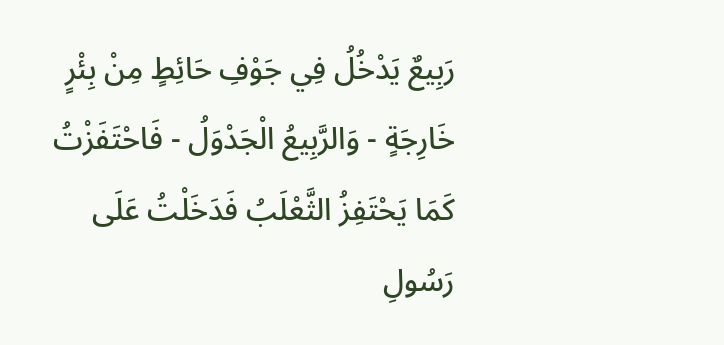رَبِيعٌ يَدْخُلُ فِي جَوْفِ حَائِطٍ مِنْ بِئْرٍ خَارِجَةٍ - وَالرَّبِيعُ الْجَدْوَلُ - فَاحْتَفَزْتُ كَمَا يَحْتَفِزُ الثَّعْلَبُ فَدَخَلْتُ عَلَى رَسُولِ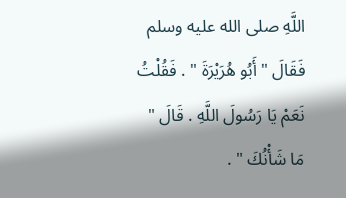اللَّهِ صلى الله عليه وسلم فَقَالَ " أَبُو هُرَيْرَةَ " . فَقُلْتُ نَعَمْ يَا رَسُولَ اللَّهِ . قَالَ " مَا شَأْنُكَ " .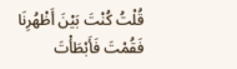قُلْتُ كُنْتَ بَيْنَ أَظْهُرِنَا فَقُمْتَ فَأَبْطَأْتَ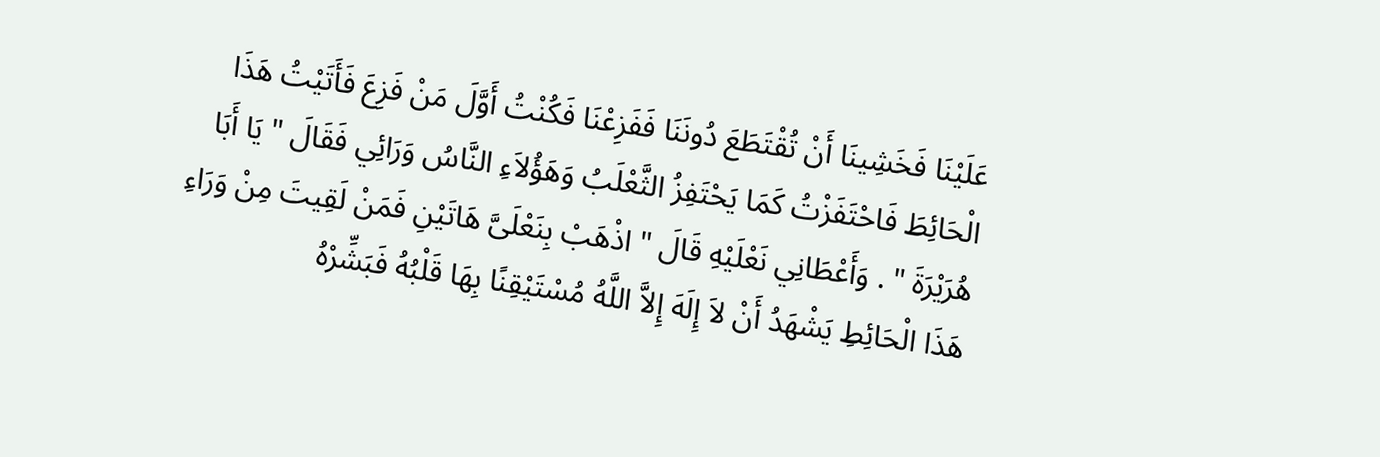عَلَيْنَا فَخَشِينَا أَنْ تُقْتَطَعَ دُونَنَا فَفَزِعْنَا فَكُنْتُ أَوَّلَ مَنْ فَزِعَ فَأَتَيْتُ هَذَا الْحَائِطَ فَاحْتَفَزْتُ كَمَا يَحْتَفِزُ الثَّعْلَبُ وَهَؤُلاَءِ النَّاسُ وَرَائِي فَقَالَ " يَا أَبَا هُرَيْرَةَ " . وَأَعْطَانِي نَعْلَيْهِ قَالَ " اذْهَبْ بِنَعْلَىَّ هَاتَيْنِ فَمَنْ لَقِيتَ مِنْ وَرَاءِ هَذَا الْحَائِطِ يَشْهَدُ أَنْ لاَ إِلَهَ إِلاَّ اللَّهُ مُسْتَيْقِنًا بِهَا قَلْبُهُ فَبَشِّرْهُ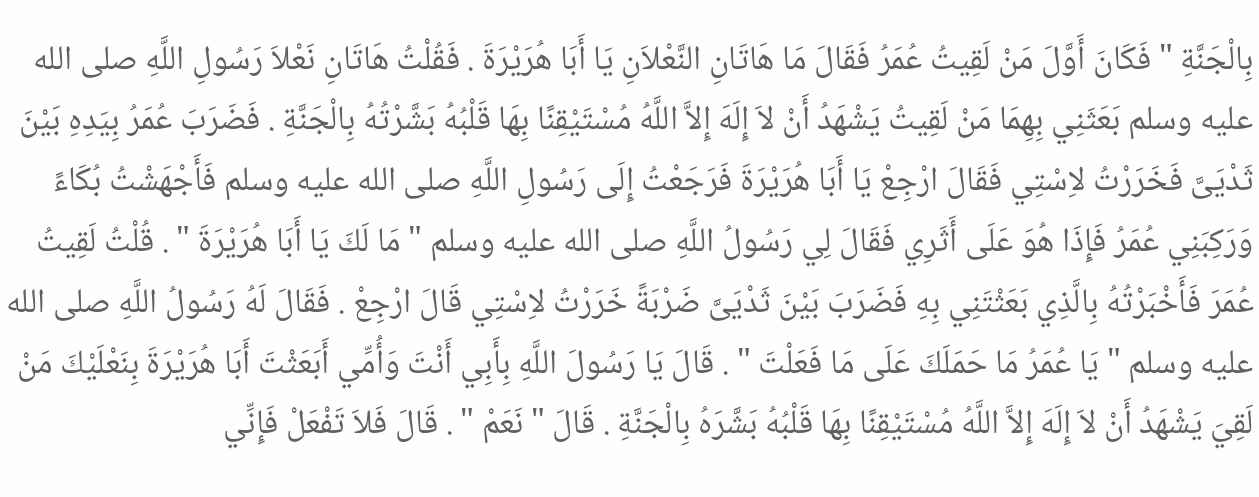بِالْجَنَّةِ " فَكَانَ أَوَّلَ مَنْ لَقِيتُ عُمَرُ فَقَالَ مَا هَاتَانِ النَّعْلاَنِ يَا أَبَا هُرَيْرَةَ . فَقُلْتُ هَاتَانِ نَعْلاَ رَسُولِ اللَّهِ صلى الله عليه وسلم بَعَثَنِي بِهِمَا مَنْ لَقِيتُ يَشْهَدُ أَنْ لاَ إِلَهَ إِلاَّ اللَّهُ مُسْتَيْقِنًا بِهَا قَلْبُهُ بَشَّرْتُهُ بِالْجَنَّةِ . فَضَرَبَ عُمَرُ بِيَدِهِ بَيْنَ ثَدْيَىَّ فَخَرَرْتُ لاِسْتِي فَقَالَ ارْجِعْ يَا أَبَا هُرَيْرَةَ فَرَجَعْتُ إِلَى رَسُولِ اللَّهِ صلى الله عليه وسلم فَأَجْهَشْتُ بُكَاءً وَرَكِبَنِي عُمَرُ فَإِذَا هُوَ عَلَى أَثَرِي فَقَالَ لِي رَسُولُ اللَّهِ صلى الله عليه وسلم " مَا لَكَ يَا أَبَا هُرَيْرَةَ " . قُلْتُ لَقِيتُ عُمَرَ فَأَخْبَرْتُهُ بِالَّذِي بَعَثْتَنِي بِهِ فَضَرَبَ بَيْنَ ثَدْيَىَّ ضَرْبَةً خَرَرْتُ لاِسْتِي قَالَ ارْجِعْ . فَقَالَ لَهُ رَسُولُ اللَّهِ صلى الله عليه وسلم " يَا عُمَرُ مَا حَمَلَكَ عَلَى مَا فَعَلْتَ " . قَالَ يَا رَسُولَ اللَّهِ بِأَبِي أَنْتَ وَأُمِّي أَبَعَثْتَ أَبَا هُرَيْرَةَ بِنَعْلَيْكَ مَنْ لَقِيَ يَشْهَدُ أَنْ لاَ إِلَهَ إِلاَّ اللَّهُ مُسْتَيْقِنًا بِهَا قَلْبُهُ بَشَّرَهُ بِالْجَنَّةِ . قَالَ " نَعَمْ " . قَالَ فَلاَ تَفْعَلْ فَإِنِّي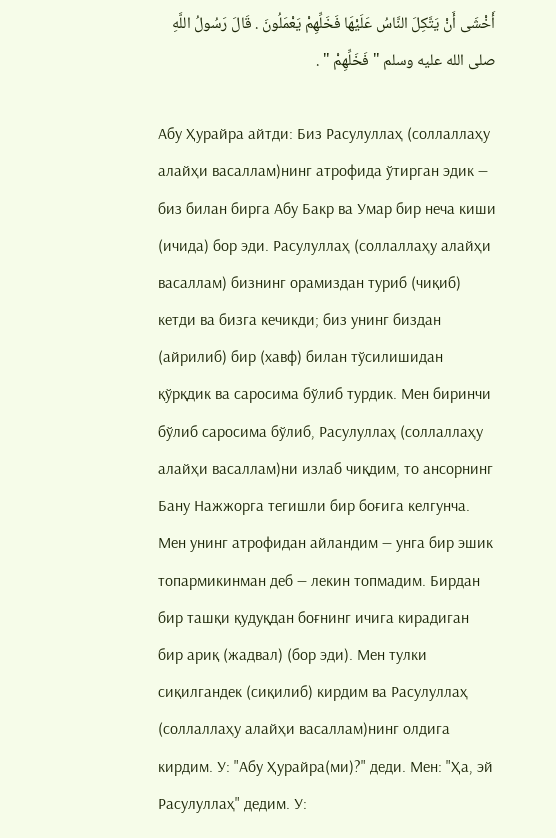أَخْشَى أَنْ يَتَّكِلَ النَّاسُ عَلَيْهَا فَخَلِّهِمْ يَعْمَلُونَ . قَالَ رَسُولُ اللَّهِ صلى الله عليه وسلم " فَخَلِّهِمْ " .

Абу Ҳурайра айтди: Биз Расулуллаҳ (соллаллаҳу алайҳи васаллам)нинг атрофида ўтирган эдик — биз билан бирга Абу Бакр ва Умар бир неча киши (ичида) бор эди. Расулуллаҳ (соллаллаҳу алайҳи васаллам) бизнинг орамиздан туриб (чиқиб) кетди ва бизга кечикди; биз унинг биздан (айрилиб) бир (хавф) билан тўсилишидан қўрқдик ва саросима бўлиб турдик. Мен биринчи бўлиб саросима бўлиб, Расулуллаҳ (соллаллаҳу алайҳи васаллам)ни излаб чиқдим, то ансорнинг Бану Нажжорга тегишли бир боғига келгунча. Мен унинг атрофидан айландим — унга бир эшик топармикинман деб — лекин топмадим. Бирдан бир ташқи қудуқдан боғнинг ичига кирадиган бир ариқ (жадвал) (бор эди). Мен тулки сиқилгандек (сиқилиб) кирдим ва Расулуллаҳ (соллаллаҳу алайҳи васаллам)нинг олдига кирдим. У: "Абу Ҳурайра(ми)?" деди. Мен: "Ҳа, эй Расулуллаҳ" дедим. У: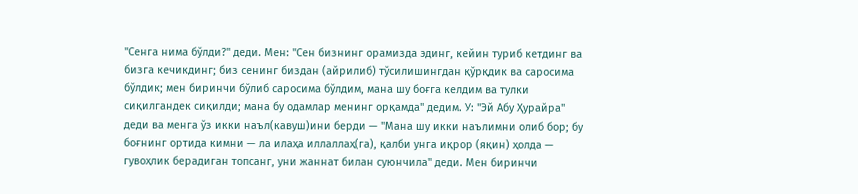"Сенга нима бўлди?" деди. Мен: "Сен бизнинг орамизда эдинг, кейин туриб кетдинг ва бизга кечикдинг; биз сенинг биздан (айрилиб) тўсилишингдан қўрқдик ва саросима бўлдик; мен биринчи бўлиб саросима бўлдим, мана шу боғга келдим ва тулки сиқилгандек сиқилди; мана бу одамлар менинг орқамда" дедим. У: "Эй Абу Ҳурайра" деди ва менга ўз икки наъл(кавуш)ини берди — "Мана шу икки наълимни олиб бор; бу боғнинг ортида кимни — ла илаҳа иллаллаҳ(га), қалби унга иқрор (яқин) ҳолда — гувоҳлик берадиган топсанг, уни жаннат билан суюнчила" деди. Мен биринчи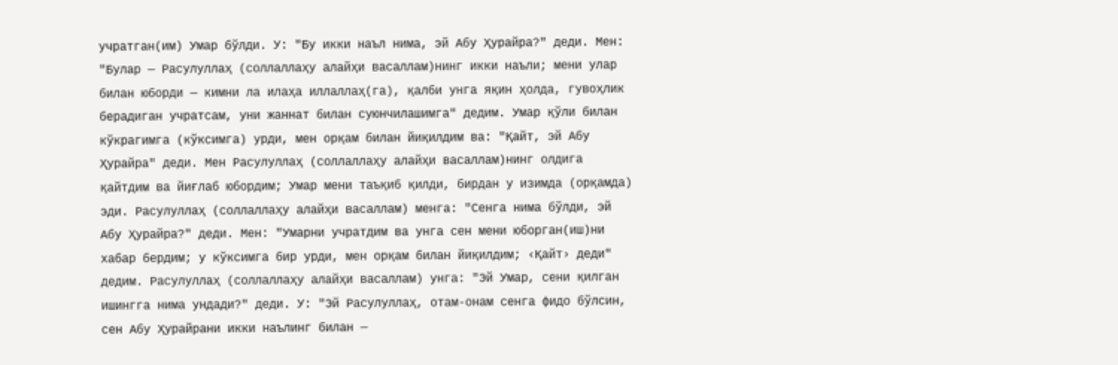учратган(им) Умар бўлди. У: "Бу икки наъл нима, эй Абу Ҳурайра?" деди. Мен: "Булар — Расулуллаҳ (соллаллаҳу алайҳи васаллам)нинг икки наъли; мени улар билан юборди — кимни ла илаҳа иллаллаҳ(га), қалби унга яқин ҳолда, гувоҳлик берадиган учратсам, уни жаннат билан суюнчилашимга" дедим. Умар қўли билан кўкрагимга (кўксимга) урди, мен орқам билан йиқилдим ва: "Қайт, эй Абу Ҳурайра" деди. Мен Расулуллаҳ (соллаллаҳу алайҳи васаллам)нинг олдига қайтдим ва йиғлаб юбордим; Умар мени таъқиб қилди, бирдан у изимда (орқамда) эди. Расулуллаҳ (соллаллаҳу алайҳи васаллам) менга: "Сенга нима бўлди, эй Абу Ҳурайра?" деди. Мен: "Умарни учратдим ва унга сен мени юборган(иш)ни хабар бердим; у кўксимга бир урди, мен орқам билан йиқилдим; ‹Қайт› деди" дедим. Расулуллаҳ (соллаллаҳу алайҳи васаллам) унга: "Эй Умар, сени қилган ишингга нима ундади?" деди. У: "Эй Расулуллаҳ, отам-онам сенга фидо бўлсин, сен Абу Ҳурайрани икки наълинг билан —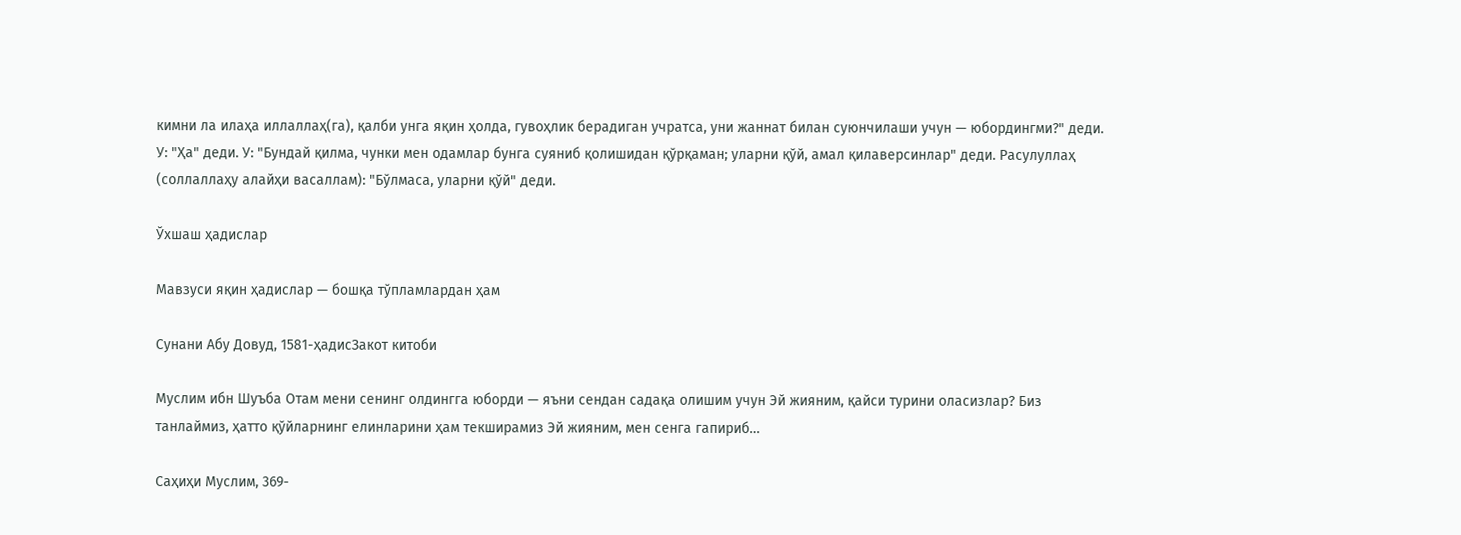кимни ла илаҳа иллаллаҳ(га), қалби унга яқин ҳолда, гувоҳлик берадиган учратса, уни жаннат билан суюнчилаши учун — юбордингми?" деди. У: "Ҳа" деди. У: "Бундай қилма, чунки мен одамлар бунга суяниб қолишидан қўрқаман; уларни қўй, амал қилаверсинлар" деди. Расулуллаҳ (соллаллаҳу алайҳи васаллам): "Бўлмаса, уларни қўй" деди.

Ўхшаш ҳадислар

Мавзуси яқин ҳадислар — бошқа тўпламлардан ҳам

Сунани Абу Довуд, 1581-ҳадисЗакот китоби

Муслим ибн Шуъба Отам мени сенинг олдингга юборди — яъни сендан садақа олишим учун Эй жияним, қайси турини оласизлар? Биз танлаймиз, ҳатто қўйларнинг елинларини ҳам текширамиз Эй жияним, мен сенга гапириб…

Саҳиҳи Муслим, 369-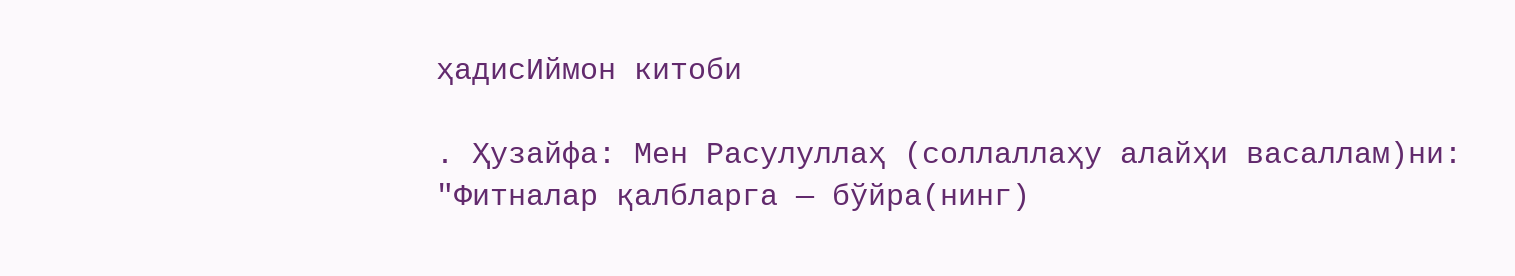ҳадисИймон китоби

. Ҳузайфа: Мен Расулуллаҳ (соллаллаҳу алайҳи васаллам)ни: "Фитналар қалбларга — бўйра(нинг)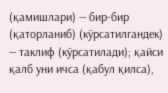(қамишлари) — бир-бир (қаторланиб) (кўрсатилгандек) — таклиф (кўрсатилади); қайси қалб уни ичса (қабул қилса),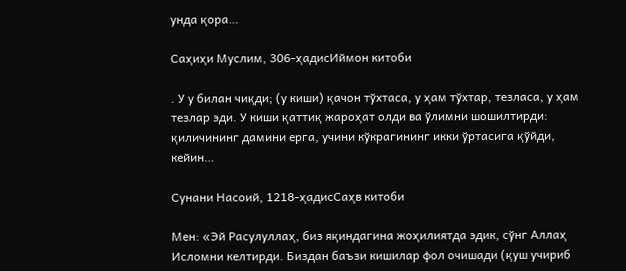унда қора…

Саҳиҳи Муслим, 306-ҳадисИймон китоби

. У у билан чиқди; (у киши) қачон тўхтаса, у ҳам тўхтар, тезласа, у ҳам тезлар эди. У киши қаттиқ жароҳат олди ва ўлимни шошилтирди: қиличининг дамини ерга, учини кўкрагининг икки ўртасига қўйди, кейин…

Сунани Насоий, 1218-ҳадисСаҳв китоби

Мен: «Эй Расулуллаҳ, биз яқиндагина жоҳилиятда эдик, сўнг Аллаҳ Исломни келтирди. Биздан баъзи кишилар фол очишади (қуш учириб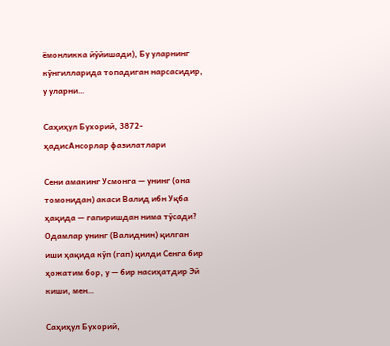ёмонликка йўйишади), Бу уларнинг кўнгилларида топадиган нарсасидир, у уларни…

Саҳиҳул Бухорий, 3872-ҳадисАнсорлар фазилатлари

Сени амакинг Усмонга — унинг (она томонидан) акаси Валид ибн Уқба ҳақида — гапиришдан нима тўсади? Одамлар унинг (Валиднин) қилган иши ҳақида кўп (гап) қилди Сенга бир ҳожатим бор, у — бир насиҳатдир Эй киши, мен…

Саҳиҳул Бухорий,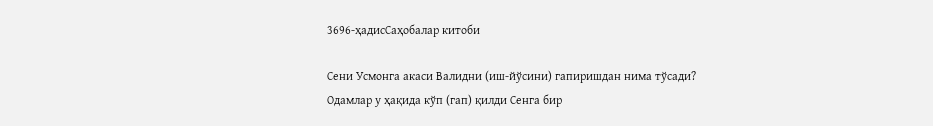3696-ҳадисСаҳобалар китоби

Сени Усмонга акаси Валидни (иш-йўсини) гапиришдан нима тўсади? Одамлар у ҳақида кўп (гап) қилди Сенга бир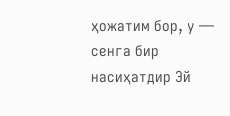ҳожатим бор, у — сенга бир насиҳатдир Эй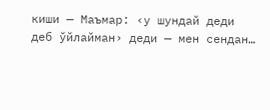киши — Маъмар: ‹у шундай деди деб ўйлайман› деди — мен сендан…